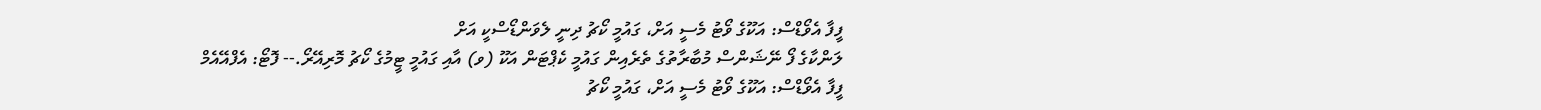ފީފާ އެވޯޑްސް: އަކޫގެ ވޯޓު މެސީ އަށް، ގައުމީ ކޯޗު ދިނީ ލެވަންޑޯސްކީ އަށް
ލަންކާގެ ފޯ ނޭޝަންސް މުބާރާތުގެ ތެރެއިން ގައުމީ ކެޕްޓަން އަކޫ (ވ) އާއި ގައުމީ ޓީމުގެ ކޯޗު މޮރިއޭރޯ.-- ފޮޓޯ: އެފްއޭއެމް
ފީފާ އެވޯޑްސް: އަކޫގެ ވޯޓު މެސީ އަށް، ގައުމީ ކޯޗު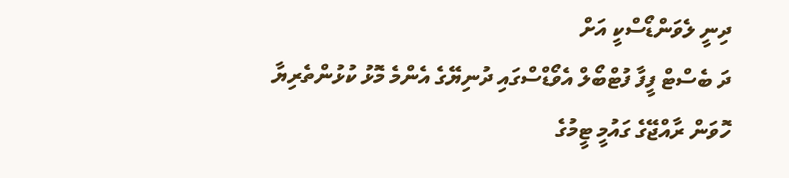ދިނީ ލެވަންޑޯސްކީ އަށް
ދަ ބެސްޓް ފީފާ ފުޓްބޯލް އެވޯޑްސްގައި ދުނިޔޭގެ އެންމެ މޮޅު ކުޅުންތެރިޔާ ހޮވަން ރާއްޖޭގެ ގައުމީ ޓީމުގެ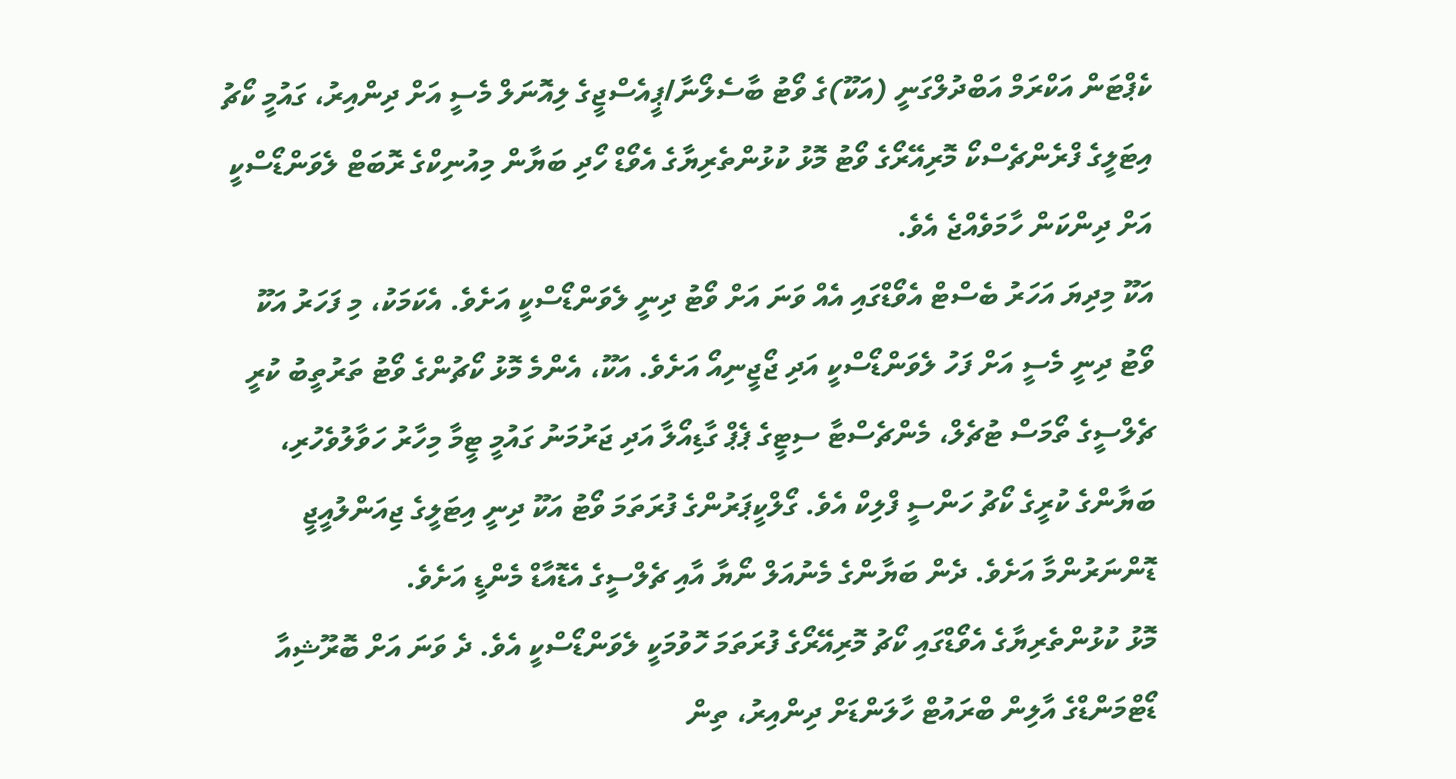ކެޕްޓަން އަކްރަމް އަބްދުލްގަނީ (އަކޫ)ގެ ވޯޓު ބާސެލޯނާ/ޕީއެސްޖީގެ ލިއޮނަލް މެސީ އަށް ދިންއިރު، ގައުމީ ކޯޗު އިޓަލީގެ ފްރެންޗެސްކޯ މޮރިއޭރޯގެ ވޯޓު މޮޅު ކުޅުންތެރިޔާގެ އެވޯޑް ހޯދި ބަޔާން މިއުނިކްގެ ރޮބަޓް ލެވަންޑޯސްކީ އަށް ދިންކަން ހާމަވެއްޖެ އެވެ.
އަކޫ މިދިޔަ އަހަރު ބެސްޓް އެވޯޑްގައި އެއް ވަނަ އަށް ވޯޓު ދިނީ ލެވަންޑޯސްކީ އަށެވެ. އެކަމަކު، މި ފަހަރު އަކޫ ވޯޓު ދިނީ މެސީ އަށް ފަހު ލެވަންޑޯސްކީ އަދި ޖޯޖީނިއޯ އަށެވެ. އަކޫ، އެންމެ މޮޅު ކޯޗުންގެ ވޯޓު ތަރުތީބު ކުރީ ޗެލްސީގެ ތޯމަސް ޓުޗެލް، މެންޗެސްޓާ ސިޓީގެ ޕެޕް ގާޑިއޯލާ އަދި ޖަރުމަނު ގައުމީ ޓީމާ މިހާރު ހަވާލުވެހުރި، ބަޔާންގެ ކުރީގެ ކޯޗު ހަންސީ ފްލިކް އެވެ. ގޯލްކީޕަރުންގެ ފުރަތަމަ ވޯޓު އަކޫ ދިނީ އިޓަލީގެ ޖިއަންލުއީޖީ ޑޮންނަރުންމާ އަށެވެ. ދެން ބަޔާންގެ މެނުއަލް ނޯޔާ އާއި ޗެލްސީގެ އެޑޮއާޑް މެންޑީ އަށެވެ.
މޮޅު ކުޅުންތެރިޔާގެ އެވޯޑްގައި ކޯޗު މޮރިއޭރޯގެ ފުރަތަމަ ހޮވުމަކީ ލެވަންޑޯސްކީ އެވެ. ދެ ވަނަ އަށް ބޮރޫޝިއާ ޑޯޓްމަންޑްގެ އާލިން ބްރައުޓް ހާލަންޑަށް ދިންއިރު، ތިން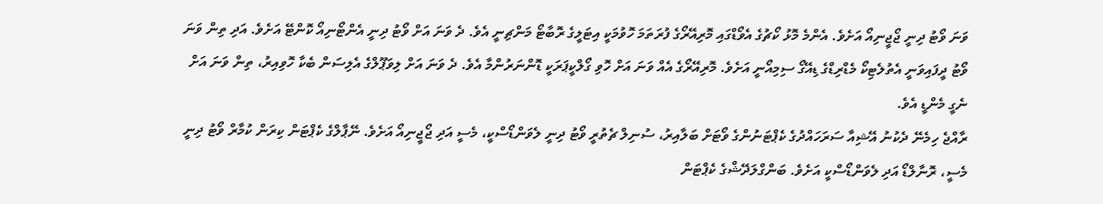ވަނަ ވޯޓު ދިނީ ޖޯޖީނިއޯ އަށެވެ. އެންމެ މޮޅު ކޯޗުގެ އެވޯޑްގައި މޮރިއޭރޯގެ ފުރަތަމަ ހޮވުމަކީ އިޓަލީގެ ރޮބާޓޯ މަންޗިނީ އެވެ. ދެ ވަނަ އަށް ވޯޓު ދިނީ އެންޓޯނިއޯ ކޮންޓޭ އަށެވެ. އަދި ތިން ވަނަ ވޯޓު ދީފައިވަނީ އެތުލެޓިކޯ މެޑްރިޑްގެ ޑިއޭގޯ ސިމިއޯނީ އަށެވެ. މޮރިއޭރޯގެ އެއް ވަނަ އަށް ހޮވި ގޯލްކީޕަރަކީ ޑޮންނަރުންމާ އެވެ. ދެ ވަނަ އަށް ލިވަޕޫލްގެ އެލިސަން ބެކާ ހޮވިއިރު، ތިން ވަނަ އަށް ނެގީ މެންޑީ އެވެ.
ރާއްޖެ ހިމެނޭ ދެކުނު އޭޝިއާ ސަރަހައްދުގެ ކެޕްޓަނުންގެ ވޯޓަށް ބަލާއިރު، ސުނިލް ޗެތުރީ ވޯޓު ދިނީ ލެވަންޑޯސްކީ، މެސީ އަދި ޖޯޖީނިއޯ އަށެވެ. ނޭޕާލްގެ ކެޕްޓަން ކިރަން ކުމާރް ވޯޓު ދިނީ މެސީ، ރޮނާލްޑޯ އަދި ލެވަންޑޯސްކީ އަށެވެ. ބަންގްލަދޭޝްގެ ކެޕްޓަން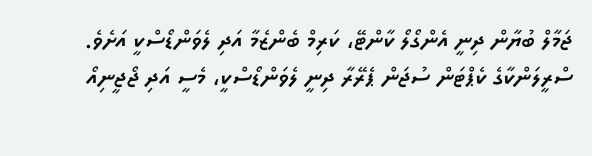ޖަމާލް ބުޔާން ދިނީ އެންގޯލޯ ކާންޓޭ، ކަރިމް ބެންޒެމާ އަދި ލެވަންޑޯސްކީ އަށެވެ. ސްރީލަންކާގެ ކެޕްޓަން ސުޖަން ޕެރޭރާ ދިނީ ލެވަންޑޯސްކީ، މެސީ އަދި ޖޯޖީނިއޯ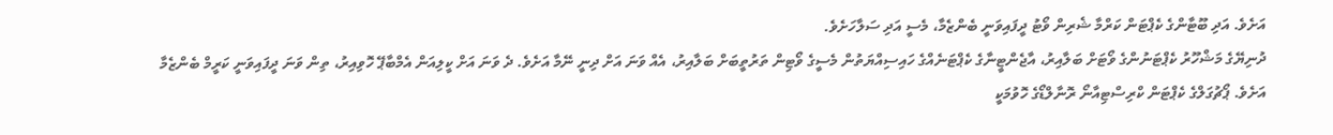އަށެވެ. އަދި ބޫޓާންގެ ކެޕްޓަން ކަރްމާ ޝެރިން ވޯޓު ދީފައިވަނީ ބެންޒެމާ، މެސީ އަދި ސަލާހަށެވެ.
ދުނިޔޭގެ މަޝްހޫރު ކެޕްޓަނުންގެ ވޯޓަށް ބަލާއިރު، އާޖެންޓީނާގެ ކެޕްޓަނެއްގެ ހައިސިއްޔަތުން މެސީގެ ވޯޓިން ތަރުތީބަށް ބަލާއިރު، އެއް ވަނަ އަށް ދިނީ ނޭމާ އަށެވެ. ދެ ވަނަ އަށް ކީލިއަން އެމްބާޕޭ ހޮވިއިރު، ތިން ވަނަ ދީފައިވަނީ ކަރީމް ބެންޒެމާ އަށެވެ. ޕޯޗުގަލްގެ ކެޕްޓަން ކްރިސްޓިއާނޯ ރޮނާލްޑޯގެ ހޮވުމަކީ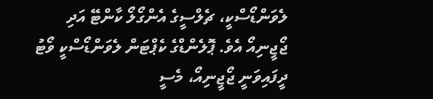ލެވަންޑޯސްކީ، ޗެލްސީގެ އެންގޯލޯ ކާންޓޭ އަދި ޖޯޖީނިއޯ އެވެ. ޕޮލެންޑްގެ ކެޕްޓަން ލެވަންޑޯސްކީ ވޯޓު ދީފައިވަނީ ޖޯޖީނިއޯ، މެސީ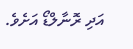އަދި ރޮނާލްޑޯ އަށެވެ.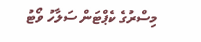މިސްރުގެ ކެޕްޓަން ސަލާހު ވޯޓު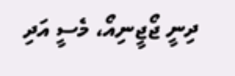ދިނީ ޖޯޖީނިއޯ، މެސީ އަދި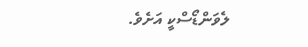ލެވަންޑޯސްކީ އަށެވެ.